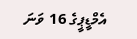އެމްޑީޕީގެ 16 ވަނަ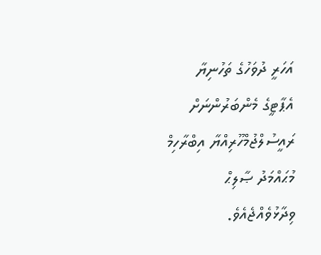އަހަރީ ދުވަހުގެ ތަހުނިޔާ އެޕާޓީގެ މެންބަރުންނަށް ރައީސުލްޖުމްހޫރިއްޔާ އިބްރާހިމް މުޙައްމަދު ޞާލިޙް ވިދާޅުވެއްޖެއެވެ.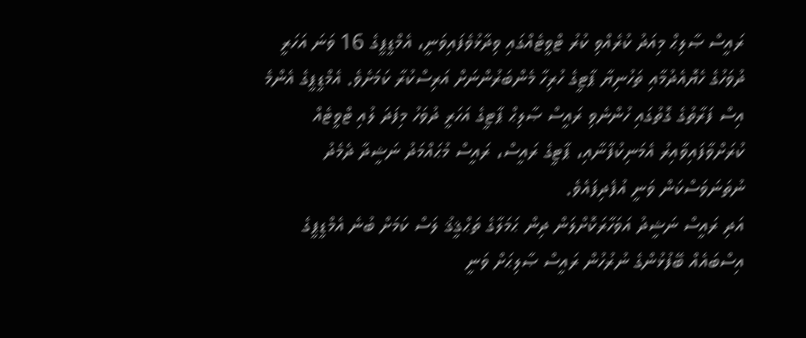ރައީސް ޞާލިޙް މިއަދު ކުރެއްވި ކުރު ޓްވީޓެއްގައި ވިދާޅުވެފައިވަނީ، އެމްޑީޕީގެ 16 ވަނަ އަހަރީ ދުވަހުގެ ހެޔޮއެދުމާއި ތަހުނިޔާ ޕާޓީގެ ހުރިހާ މެންބަރުންނަށް އަރިސްކުރާ ކަމަށެވެ. އެމްޑީޕީގެ އެންމެ އިސް ފަރާތުގެ ގޮތުގައި ހުންނެވި ރައީސް ޞާލިޙް ޕާޓީގެ އަހަރީ ދުވަހު މިފަދަ ލުއި ޓްވީޓެއް ކުރަށްވާފައިވާއިރު އެމަނިކުފާނާއި، ޕާޓީގެ ރައީސް، ރައީސް މުޙައްމަދު ނަޝީދާ ދެމެދު ނުތަނަވަސްކަން ވަނީ އުފެދިފައެވެ.
އަދި ރައީސް ނަޝީދު އަވަހާރަކޮށްލަން ދިން ޙަމަލާގެ ތަޙްޤީޤު ލަސް ކަމަށް ބުނެ އެމްޑީޕީގެ އިސްބައެއް ބޭފުޅުންގެ ނުރުހުން ރައީސް ޞާލިޙަށް ވަނީ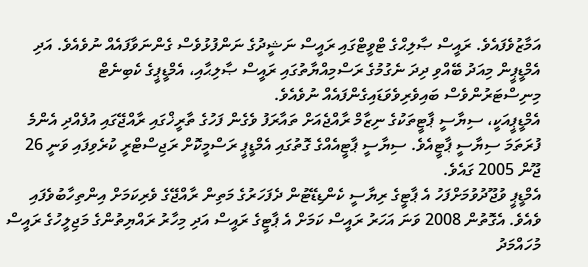އަމާޒުވެފައެވެ. ރައީސް ޞާލިޙްގެ ޓްވީޓްގައި ރައީސް ނަޝީދުގެ ނަންފުޅުވެސް ގެންނަވާފައެއް ނުވެއެވެ. އަދި އެމްޑީޕީން މިއަދު ބޭއްވި ދިދަ ނެގުމުގެ ރަސްމިއްޔާތުގައި ރައީސް ޞާލިޙާއި، އެމްޑީޕީގެ ކެބިނެޓް މިނިސްޓަރުންވެސް ބައިވެރިވެވަޑައިގެންފައެއް ނުވެއެވެ.
އެމްޑީޕީއަކީ، ސިޔާސީ ޕާޓީތަކުގެ ނިޒާމް ރާއްޖެއަށް ތައާރަފު ވެގެން ފަހުގެ ތާރީޚްގައި ރާއްޖޭގައި އުފެއްދި އެންމެ ފުރަތަމަ ސިޔާސީ ޕާޓީއެވެ. ސިޔާސީ ޕާޓީއެއްގެ ގޮތުގައި އެމްޑީޕީ ރަސްމީކޮށް ރަޖިސްޓްރީ ކުރެވިފައި ވަނީ 26 ޖޫން 2005 ގައެވެ.
އެމްޑީޕީ ވުޖޫދުވުމަށްފަހު އެ ޕާޓީގެ ރިޔާސީ ކެންޑިޑޭޓުން ދެފަހަރުގެ މަތިން ރާއްޖޭގެ ވެރިކަމަށް އިންތިހާބުވެފައި ވެއެވެ. އެގޮތުން 2008 ވަނަ އަހަރު ރައީސް ކަމަށް އެ ޕާޓީގެ ރައީސް އަދި މިހާރު ރައްޔިތުންގެ މަޖިލީހުގެ ރައީސް މުހައްމަދު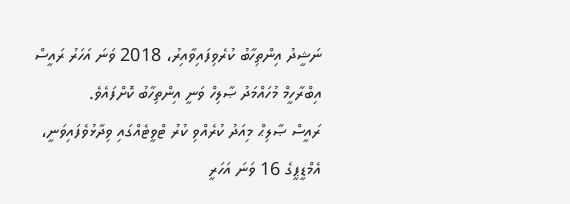ނަޝީދު އިންތިހާބު ކުރެވިފައިވާއިރު، 2018 ވަނަ އަހަރު ރައީސް އިބްރާހީމް މުހައްމަދު ޞާލިހް ވަނީ އިންތިހާބު ކޮށްފައެވެ.
ރައީސް ޞާލިޙް މިއަދު ކުރެއްވި ކުރު ޓްވީޓެއްގައި ވިދާޅުވެފައިވަނީ، އެމްޑީޕީގެ 16 ވަނަ އަހަރީ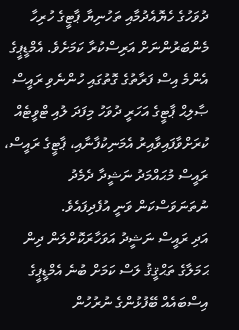ދުވަހުގެ ހެޔޮއެދުމާއި ތަހުނިޔާ ޕާޓީގެ ހުރިހާ މެންބަރުންނަށް އަރިސްކުރާ ކަމަށެވެ. އެމްޑީޕީގެ އެންމެ އިސް ފަރާތުގެ ގޮތުގައި ހުންނެވި ރައީސް ޞާލިޙް ޕާޓީގެ އަހަރީ ދުވަހު މިފަދަ ލުއި ޓްވީޓެއް ކުރަށްވާފައިވާއިރު އެމަނިކުފާނާއި، ޕާޓީގެ ރައީސް، ރައީސް މުޙައްމަދު ނަޝީދާ ދެމެދު ނުތަނަވަސްކަން ވަނީ އުފެދިފައެވެ.
އަދި ރައީސް ނަޝީދު އަވަހާރަކޮށްލަން ދިން ޙަމަލާގެ ތަޙްޤީޤު ލަސް ކަމަށް ބުނެ އެމްޑީޕީގެ އިސްބައެއް ބޭފުޅުންގެ ނުރުހުން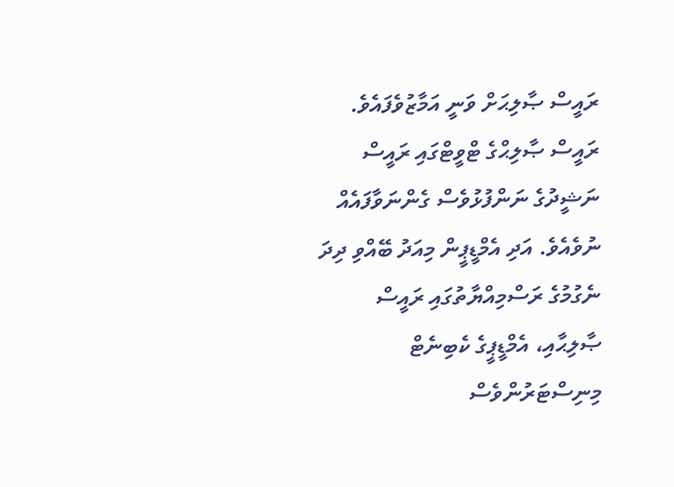ރައީސް ޞާލިޙަށް ވަނީ އަމާޒުވެފައެވެ. ރައީސް ޞާލިޙްގެ ޓްވީޓްގައި ރައީސް ނަޝީދުގެ ނަންފުޅުވެސް ގެންނަވާފައެއް ނުވެއެވެ. އަދި އެމްޑީޕީން މިއަދު ބޭއްވި ދިދަ ނެގުމުގެ ރަސްމިއްޔާތުގައި ރައީސް ޞާލިޙާއި، އެމްޑީޕީގެ ކެބިނެޓް މިނިސްޓަރުންވެސް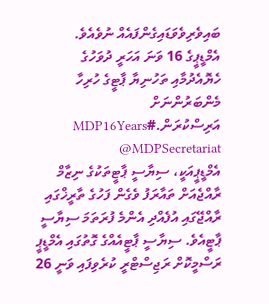ބައިވެރިވެވަޑައިގެންފައެއް ނުވެއެވެ.
އެމްޑީޕީގެ 16 ވަނަ އަހަރީ ދުވަހުގެ ހެޔޮއެދުމާއި ތަހުނިޔާ ޕާޓީގެ ހުރިހާ މެންބަރުންނަށް އަރިސްކުރަން.#MDP16Years @MDPSecretariat
އެމްޑީޕީއަކީ، ސިޔާސީ ޕާޓީތަކުގެ ނިޒާމް ރާއްޖެއަށް ތައާރަފު ވެގެން ފަހުގެ ތާރީޚްގައި ރާއްޖޭގައި އުފެއްދި އެންމެ ފުރަތަމަ ސިޔާސީ ޕާޓީއެވެ. ސިޔާސީ ޕާޓީއެއްގެ ގޮތުގައި އެމްޑީޕީ ރަސްމީކޮށް ރަޖިސްޓްރީ ކުރެވިފައި ވަނީ 26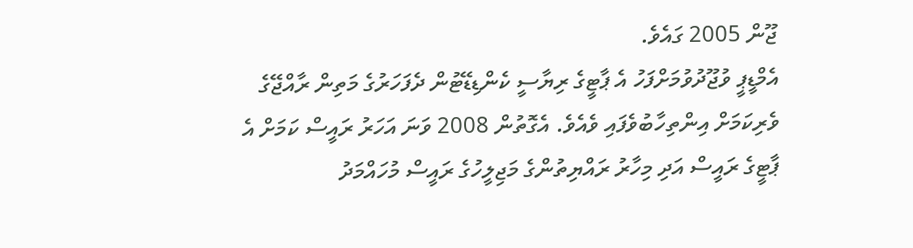ޖޫން 2005 ގައެވެ.
އެމްޑީޕީ ވުޖޫދުވުމަށްފަހު އެ ޕާޓީގެ ރިޔާސީ ކެންޑިޑޭޓުން ދެފަހަރުގެ މަތިން ރާއްޖޭގެ ވެރިކަމަށް އިންތިހާބުވެފައި ވެއެވެ. އެގޮތުން 2008 ވަނަ އަހަރު ރައީސް ކަމަށް އެ ޕާޓީގެ ރައީސް އަދި މިހާރު ރައްޔިތުންގެ މަޖިލީހުގެ ރައީސް މުހައްމަދު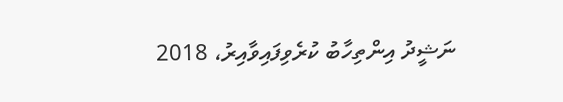ނަޝީދު އިންތިހާބު ކުރެވިފައިވާއިރު، 2018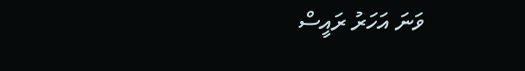ވަނަ އަހަރު ރައީސް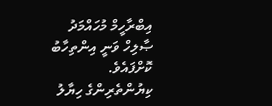އިބްރާހީމް މުހައްމަދު ޞާލިހް ވަނީ އިންތިހާބު ކޮށްފައެވެ.
ކިޔުންތެރިންގެ ހިޔާލު